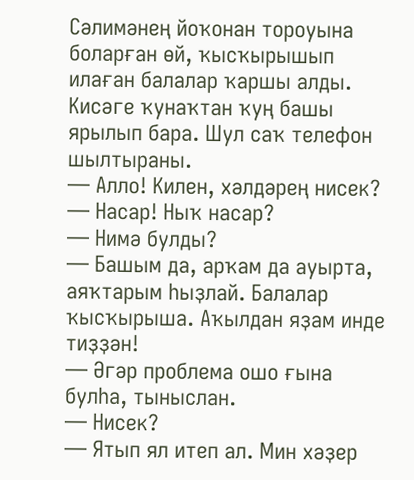Сәлимәнең йоҡонан тороуына боларған өй, ҡысҡырышып илаған балалар ҡаршы алды. Кисәге ҡунаҡтан ҡуң башы ярылып бара. Шул саҡ телефон шылтыраны.
― Алло! Килен, хәлдәрең нисек?
― Насар! Ныҡ насар?
― Нимә булды?
― Башым да, арҡам да ауырта, аяҡтарым һыҙлай. Балалар ҡысҡырыша. Аҡылдан яҙам инде тиҙҙән!
― Әгәр проблема ошо ғына булһа, тыныслан.
― Нисек?
― Ятып ял итеп ал. Мин хәҙер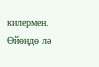килермен. Өйөңдө лә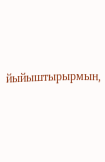йыйыштырырмын,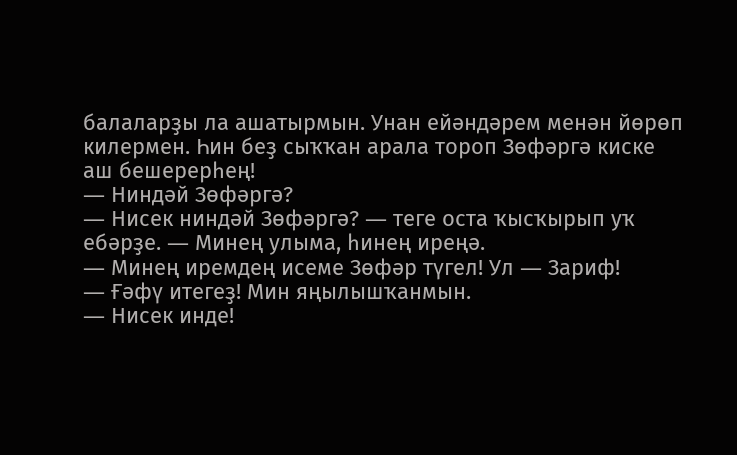балаларҙы ла ашатырмын. Унан ейәндәрем менән йөрөп килермен. Һин беҙ сыҡҡан арала тороп Зөфәргә киске аш бешерерһең!
― Ниндәй Зөфәргә?
― Нисек ниндәй Зөфәргә? ― теге оста ҡысҡырып уҡ ебәрҙе. ― Минең улыма, һинең иреңә.
― Минең иремдең исеме Зөфәр түгел! Ул ― Зариф!
― Ғәфү итегеҙ! Мин яңылышҡанмын.
― Нисек инде!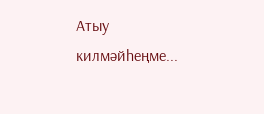Атыу килмәйһеңме...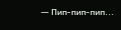― Пип-пип-пип...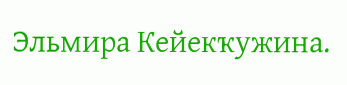Эльмира Кейекҡужина.